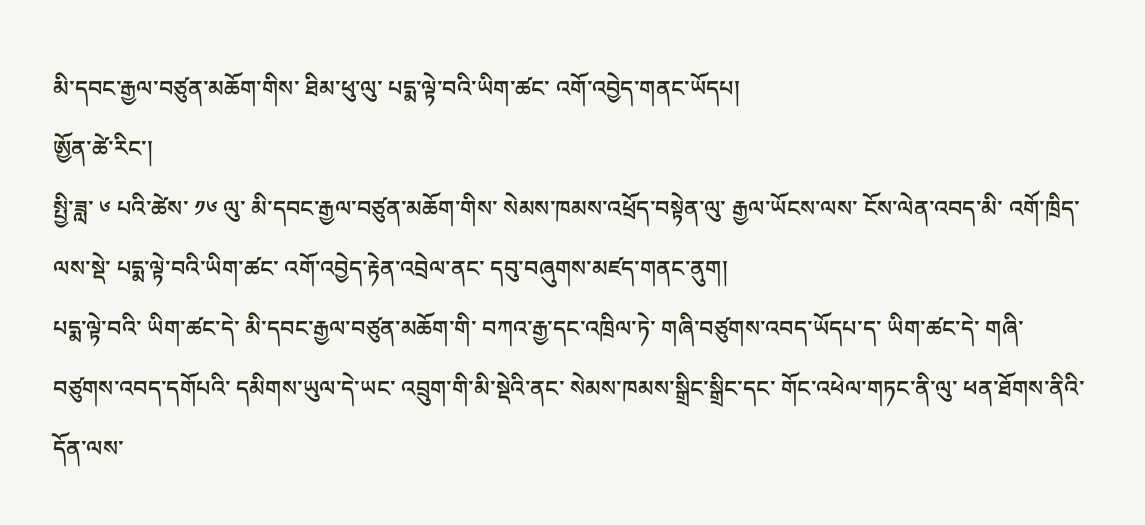མི་དབང་རྒྱལ་བཙུན་མཆོག་གིས་ ཐིམ་ཕུ་ལུ་ པདྨ་ལྟེ་བའི་ཡིག་ཚང་ འགོ་འབྱེད་གནང་ཡོདཔ།
ཨྱོན་ཚེ་རིང་།
སྤྱི་ཟླ་ ༦ པའི་ཚེས་ ༡༦ ལུ་ མི་དབང་རྒྱལ་བཙུན་མཆོག་གིས་ སེམས་ཁམས་འཕྲོད་བསྟེན་ལུ་ རྒྱལ་ཡོངས་ལས་ ངོས་ལེན་འབད་མི་ འགོ་ཁྲིད་ལས་སྡེ་ པདྨ་ལྟེ་བའི་ཡིག་ཚང་ འགོ་འབྱེད་རྟེན་འབྲེལ་ནང་ དབུ་བཞུགས་མཛད་གནང་ནུག།
པདྨ་ལྟེ་བའི་ ཡིག་ཚང་དེ་ མི་དབང་རྒྱལ་བཙུན་མཆོག་གི་ བཀའ་རྒྱ་དང་འཁྲིལ་ཏེ་ གཞི་བཙུགས་འབད་ཡོདཔ་ད་ ཡིག་ཚང་དེ་ གཞི་བཙུགས་འབད་དགོཔའི་ དམིགས་ཡུལ་དེ་ཡང་ འབྲུག་གི་མི་སྡེའི་ནང་ སེམས་ཁམས་སྒྲིང་སྒྲིང་དང་ གོང་འཕེལ་གཏང་ནི་ལུ་ ཕན་ཐོགས་ནིའི་དོན་ལས་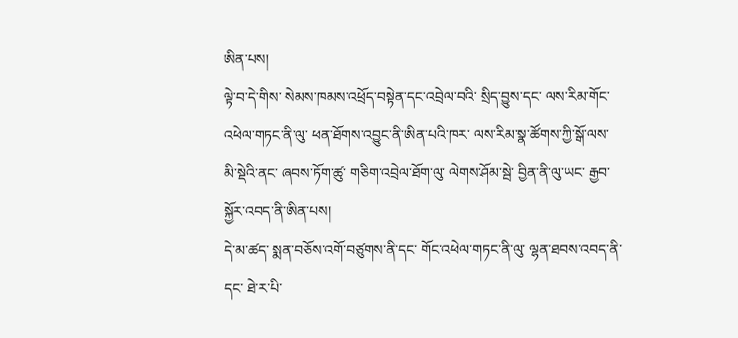ཨིན་པས།
ལྟེ་བ་དེ་གིས་ སེམས་ཁམས་འཕྲོད་བསྟེན་དང་འབྲེལ་བའི་ སྲིད་བྱུས་དང་ ལས་རིམ་གོང་འཕེལ་གཏང་ནི་ལུ་ ཕན་ཐོགས་འབྱུང་ནི་ཨིན་པའི་ཁར་ ལས་རིམ་སྣ་ཚོགས་ཀྱི་སྒོ་ལས་ མི་སྡེའི་ནང་ ཞབས་ཏོག་ཚུ་ གཅིག་འབྲེལ་ཐོག་ལུ་ ལེགས་ཤོམ་སྦེ་ བྱིན་ནི་ལུ་ཡང་ རྒྱབ་སྐྱོར་འབད་ནི་ཨིན་པས།
དེ་མ་ཚད་ སྨན་བཅོས་འགོ་བཙུགས་ནི་དང་ གོང་འཕེལ་གཏང་ནི་ལུ་ ལྷན་ཐབས་འབད་ནི་དང་ ཐེ་ར་པི་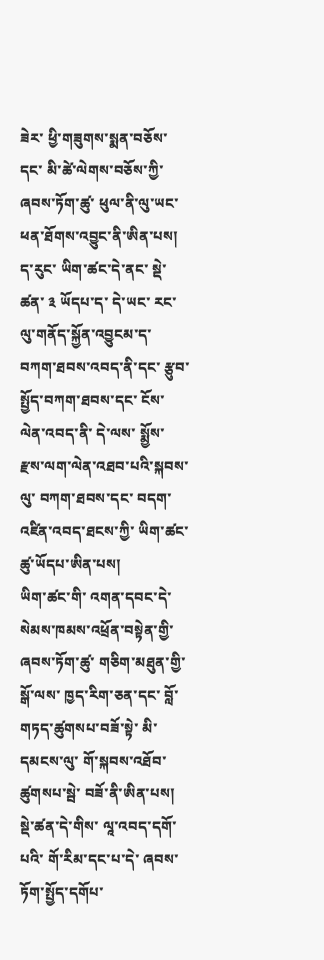ཟེར་ ཕྱི་གཟུགས་སྨན་བཅོས་དང་ མི་ཚེ་ལེགས་བཅོས་ཀྱི་ ཞབས་ཏོག་ཚུ་ ཕུལ་ནི་ལུ་ཡང་ ཕན་ཐོགས་འབྱུང་ནི་ཨིན་པས།
ད་རུང་ ཡིག་ཚང་དེ་ནང་ སྡེ་ཚན་ ༣ ཡོདཔ་ད་ དེ་ཡང་ རང་ལུ་གནོད་སྐྱོན་འབྱུངམ་ད་ བཀག་ཐབས་འབད་ནི་དང་ རྩུབ་སྤྱོད་བཀག་ཐབས་དང་ ངོས་ལེན་འབད་ནི་ དེ་ལས་ སྨྱོས་རྫས་ལག་ལེན་འཐབ་པའི་སྐབས་ལུ་ བཀག་ཐབས་དང་ བདག་འཛིན་འབད་ཐངས་ཀྱི་ ཡིག་ཚང་ཚུ་ཡོདཔ་ཨིན་པས།
ཡིག་ཚང་གི་ འགན་དབང་དེ་ སེམས་ཁམས་འཕྲོན་བསྟེན་གྱི་ ཞབས་ཏོག་ཚུ་ གཅིག་མཐུན་གྱི་སྒོ་ལས་ ཁྱད་རིག་ཅན་དང་ བློ་གཏད་ཚུགསཔ་བཟོ་སྟེ་ མི་དམངས་ལུ་ གོ་སྐབས་འཐོབ་ཚུགསཔ་སྦེ་ བཟོ་ནི་ཨིན་པས།
སྡེ་ཚན་དེ་གིས་ ལཱ་འབད་དགོ་པའི་ གོ་རིམ་དང་པ་དེ་ ཞབས་ཏོག་སྤྱོད་དགོཔ་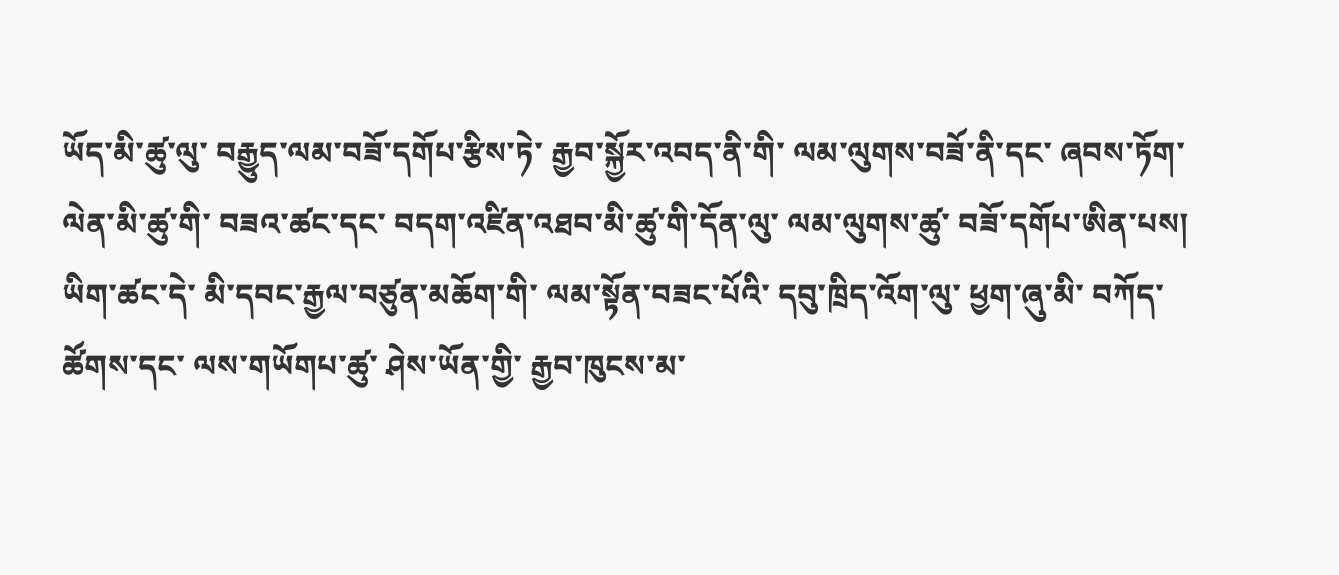ཡོད་མི་ཚུ་ལུ་ བརྒྱུད་ལམ་བཟོ་དགོཔ་རྩིས་ཏེ་ རྒྱབ་སྐྱོར་འབད་ནི་གི་ ལམ་ལུགས་བཟོ་ནི་དང་ ཞབས་ཏོག་ལེན་མི་ཚུ་གི་ བཟའ་ཚང་དང་ བདག་འཛིན་འཐབ་མི་ཚུ་གི་དོན་ལུ་ ལམ་ལུགས་ཚུ་ བཟོ་དགོཔ་ཨིན་པས།
ཡིག་ཚང་དེ་ མི་དབང་རྒྱལ་བཙུན་མཆོག་གི་ ལམ་སྟོན་བཟང་པོའི་ དབུ་ཁྲིད་འོག་ལུ་ ཕྱག་ཞུ་མི་ བཀོད་ཚོགས་དང་ ལས་གཡོགཔ་ཚུ་ ཤེས་ཡོན་གྱི་ རྒྱབ་ཁུངས་མ་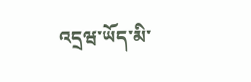འདྲཝ་ཡོད་མི་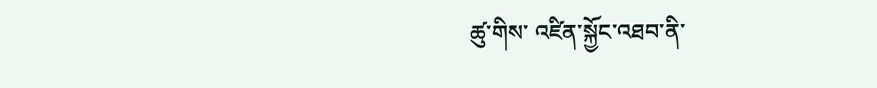ཚུ་གིས་ འཛིན་སྐྱོང་འཐབ་ནི་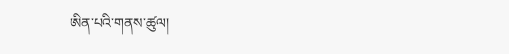ཨིན་པའི་གནས་ཚུལ།